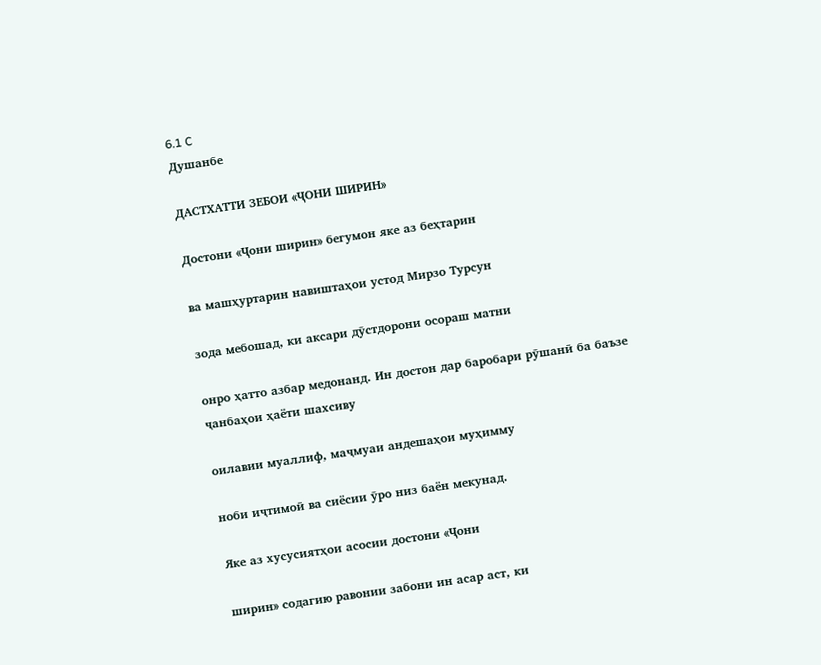6.1 C
Душанбе

ДАСТХАТТИ ЗЕБОИ «ҶОНИ ШИРИН»

Достони «Ҷони ширин» бегумон яке аз беҳтарин

ва машҳуртарин навиштаҳои устод Мирзо Турсун

зода мебошад, ки аксари дӯстдорони осораш матни

онро ҳатто азбар медонанд. Ин достон дар баробари рӯшанӣ ба баъзе ҷанбаҳои ҳаёти шахсиву

оилавии муаллиф, маҷмуаи андешаҳои муҳимму

ноби иҷтимоӣ ва сиёсии ӯро низ баён мекунад.

Яке аз хусусиятҳои асосии достони «Ҷони

ширин» содагию равонии забони ин асар аст, ки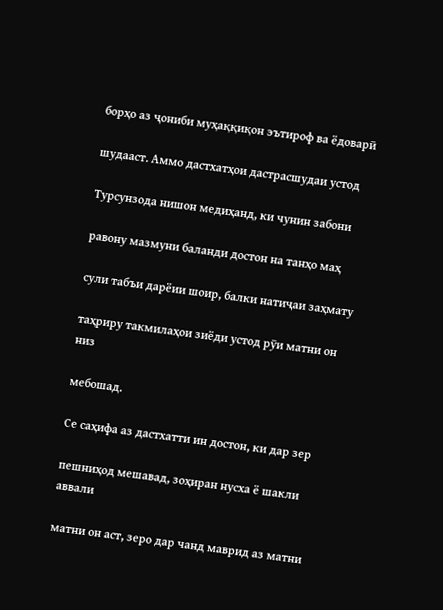борҳо аз ҷониби муҳаққиқон эътироф ва ёдоварӣ

шудааст. Аммо дастхатҳои дастрасшудаи устод

Турсунзода нишон медиҳанд, ки чунин забони

равону мазмуни баланди достон на танҳо маҳ

сули табъи дарёии шоир, балки натиҷаи заҳмату

таҳриру такмилаҳои зиёди устод рӯи матни он низ

мебошад.

Се саҳифа аз дастхатти ин достон, ки дар зер

пешниҳод мешавад, зоҳиран нусха ё шакли аввали

матни он аст, зеро дар чанд маврид аз матни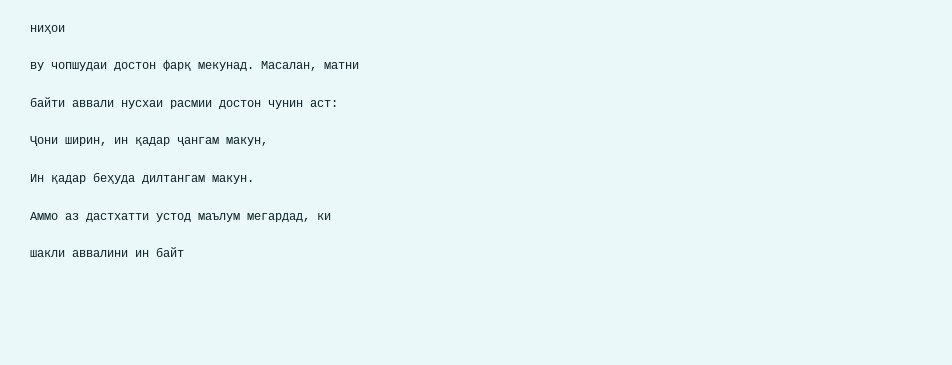ниҳои

ву чопшудаи достон фарқ мекунад. Масалан, матни

байти аввали нусхаи расмии достон чунин аст:

Ҷони ширин, ин қадар ҷангам макун,

Ин қадар беҳуда дилтангам макун.

Аммо аз дастхатти устод маълум мегардад, ки

шакли аввалини ин байт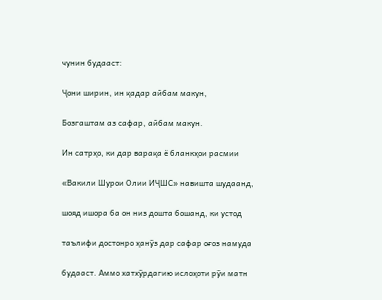чунин будааст:

Ҷони ширин, ин қадар айбам макун,

Бозгаштам аз сафар, айбам макун.

Ин сатрҳо, ки дар варақа ё бланкҳои расмии

«Вакили Шурои Олии ИҶШС» навишта шудаанд,

шояд ишора ба он низ дошта бошанд, ки устод

таълифи достонро ҳанӯз дар сафар оғоз намуда

будааст. Аммо хатхӯрдагию ислоҳоти рӯи матн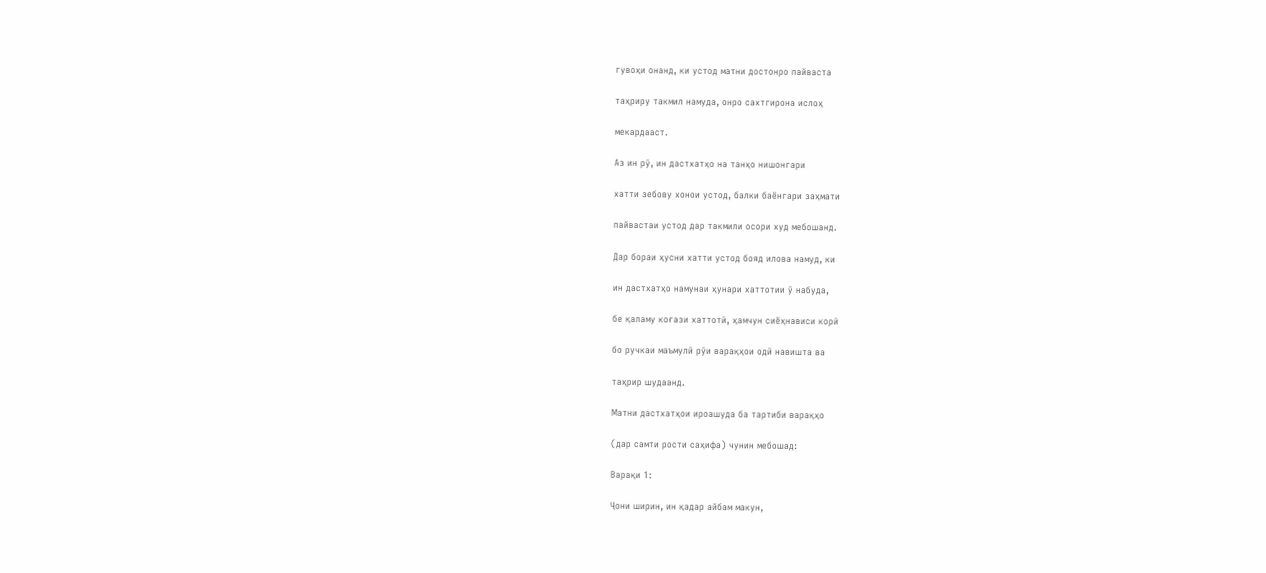гувоҳи онанд, ки устод матни достонро пайваста

таҳриру такмил намуда, онро сахтгирона ислоҳ

мекардааст.

Аз ин рӯ, ин дастхатҳо на танҳо нишонгари

хатти зебову хонои устод, балки баёнгари заҳмати

пайвастаи устод дар такмили осори худ мебошанд.

Дар бораи ҳусни хатти устод бояд илова намуд, ки

ин дастхатҳо намунаи ҳунари хаттотии ӯ набуда,

бе қаламу коғази хаттотӣ, ҳамчун сиёҳнависи корӣ

бо ручкаи маъмулӣ рӯи варақҳои одӣ навишта ва

таҳрир шудаанд.

Матни дастхатҳои ироашуда ба тартиби варақҳо

(дар самти рости саҳифа) чунин мебошад:

Варақи 1:

Ҷони ширин, ин қадар айбам макун,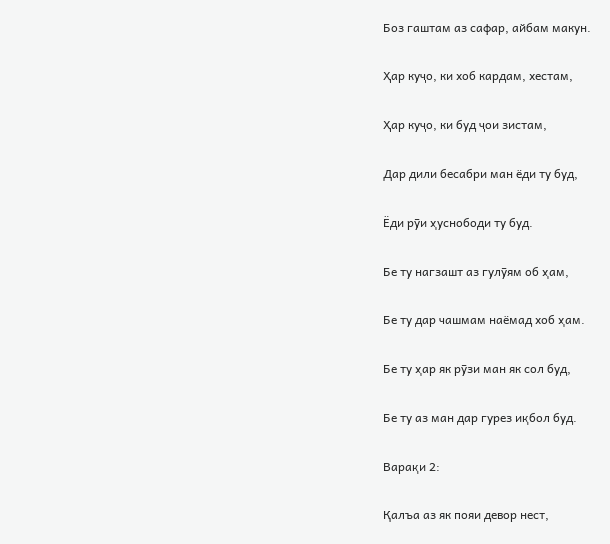Боз гаштам аз сафар, айбам макун.

Ҳар куҷо, ки хоб кардам, хестам,

Ҳар куҷо, ки буд ҷои зистам,

Дар дили бесабри ман ёди ту буд,

Ёди рӯи ҳуснободи ту буд.

Бе ту нагзашт аз гулӯям об ҳам,

Бе ту дар чашмам наёмад хоб ҳам.

Бе ту ҳар як рӯзи ман як сол буд,

Бе ту аз ман дар гурез иқбол буд.

Варақи 2:

Қалъа аз як пояи девор нест,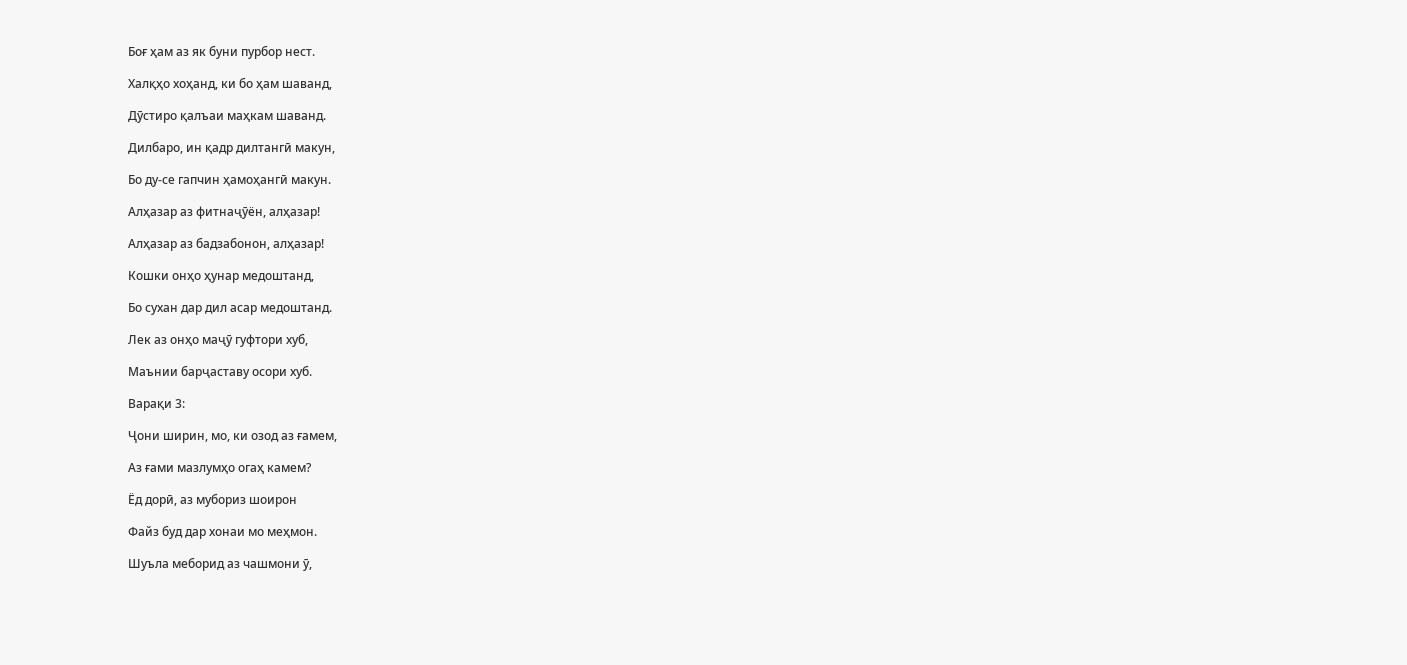Боғ ҳам аз як буни пурбор нест.

Халқҳо хоҳанд, ки бо ҳам шаванд,

Дӯстиро қалъаи маҳкам шаванд.

Дилбаро, ин қадр дилтангӣ макун,

Бо ду-се гапчин ҳамоҳангӣ макун.

Алҳазар аз фитнаҷӯён, алҳазар!

Алҳазар аз бадзабонон, алҳазар!

Кошки онҳо ҳунар медоштанд,

Бо сухан дар дил асар медоштанд.

Лек аз онҳо маҷӯ гуфтори хуб,

Маънии барҷаставу осори хуб.

Варақи 3:

Ҷони ширин, мо, ки озод аз ғамем,

Аз ғами мазлумҳо огаҳ камем?

Ёд дорӣ, аз мубориз шоирон

Файз буд дар хонаи мо меҳмон.

Шуъла меборид аз чашмони ӯ,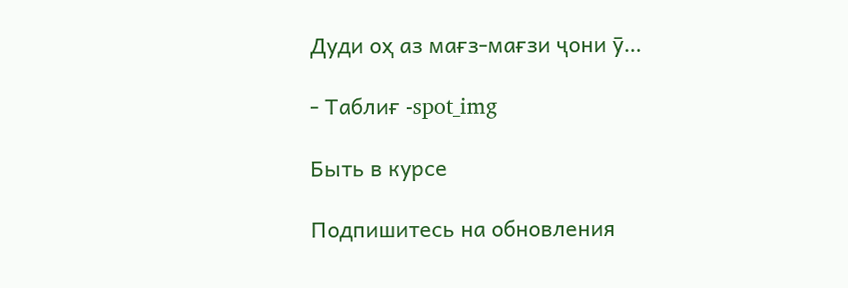Дуди оҳ аз мағз-мағзи ҷони ӯ…

- Таблиғ -spot_img

Быть в курсе

Подпишитесь на обновления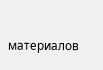материалов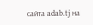сайта adab.tj на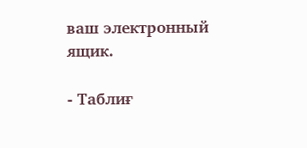ваш электронный ящик.

- Таблиғ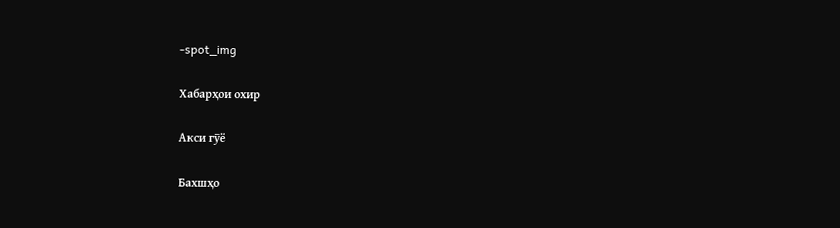-spot_img

Хабарҳои охир

Акси гӯё

Бахшҳо